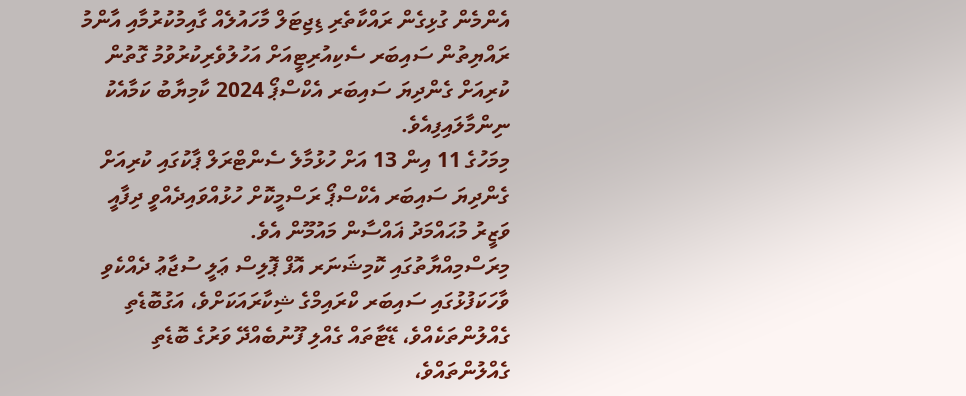އެންމެން ގުޅިގެން ރައްކާތެރި ޑިޖިޓަލް މާހައުލެއް ގާއިމުކުރުމާއި އާންމު ރައްޔިތުން ސައިބަރ ސެކިއުރިޓީއަށް އަހުލުވެރިކުރުވުމު ގޮތުން ކުރިއަށް ގެންދިޔަ ސައިބަރ އެކްސްޕޯ 2024 ކާމިޔާބު ކަމާއެކު ނިންމާލައިފިއެވެ.
މިމަހުގެ 11 އިން 13 އަށް ހުޅުމާލެ ސެންޓްރަލް ޕާކުގައި ކުރިއަށް ގެންދިޔަ ސައިބަރ އެކްސްޕޯ ރަސްމީކޮށް ހުޅުއްވައިދެއްވީ ދިފާއީ ވަޒީރު މުޙައްމަދު ޣައްސާން މައުމޫން އެވެ.
މިރަސްމިއްޔާތުގައި ކޮމިޝަނަރ އޮފް ޕޮލިސް ޢަލީ ސުޖާޢު ދެއްކެވި ވާހަކަފުޅުގައި ސައިބަރ ކްރައިމްގެ ޝިކާރައަކަށްވެ، އަގުބޮޑެތި ގެއްލުންތަކެއްވެ، ޑޭޓާތައް ގެއްލި ފޫނުބެއްދޭ ވަރުގެ ބޮޑެތި ގެއްލުންތައްވެ،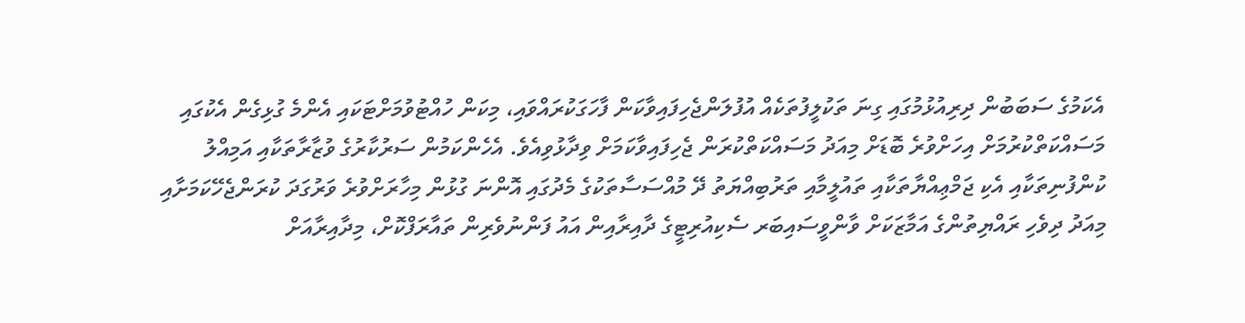އެކަމުގެ ސަބަބުން ދިރިއުޅުމުގައި ގިނަ ތަކުލީފުތަކެއް އުފުލަންޖެހިފައިވާކަން ފާހަގަކުރައްވައި، މިކަން ހުއްޓުވުމަށްޓަކައި އެންމެ ގުޅިގެން އެކުގައި މަސައްކަތްކުރުމަށް އިހަށްވުރެ ބޮޑަށް މިއަދު މަސައްކަތްކުރަން ޖެހިފައިވާކަމަށް ވިދާޅުވިއެވެ. އެހެންކަމުން ސަރުކާރުގެ ވުޒާރާތަކާއި އަމިއްލު ކުންފުނިތަކާއި އެކި ޖަމްޢިއްޔާތަކާއި ތައުލީމާއި ތަރުބިއްޔަތު ދޭ މުއްސަސާތަކުގެ މެދުގައި އޮންނަ ގުޅުން މިހާރަށްވުރެ ވަރުގަދަ ކުރަންޖެހޭކަމަށާއި މިއަދު ދިވެހި ރައްޔިތުންގެ އަމާޒަކަށް ވާންވީސައިބަރ ސެކިއުރިޓީގެ ދާއިރާއިން އައު ފަންނުވެރިން ތައާރަފްކޮށް، މިދާއިރާއަށް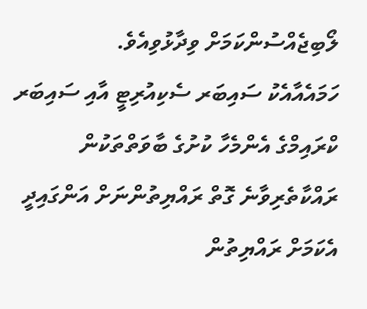ލޯބިޖެއްސުންކަމަށް ވިދާޅުވިއެވެ.
ހަމައެއާއެކު ސައިބަރ ސެކިއުރިޓީ އާއި ސައިބަރ ކްރައިމްގެ އެންމެހާ ކުށުގެ ބާވަތްތަކުން ރައްކާތެރިވާނެ ގޮތް ރައްޔިތުންނަށް އަންގައިދީ އެކަމަށް ރައްޔިތުން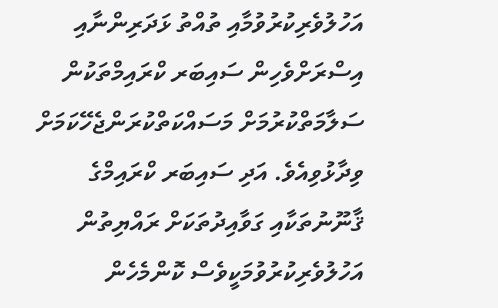އަހުލުވެރިކުރުވުމާއި ތުއްތު ޅަދަރިންނާއި އިސްރަށްވެހިން ސައިބަރ ކްރައިމްތަކުން ސަލާމަތްކުރުމަށް މަސައްކަތްކުރަންޖެހޭކަމަށް ވިދާޅުވިއެވެ. އަދި ސައިބަރ ކްރައިމްގެ ޤާނޫނުތަކާއި ގަވާއިދުތަކަށް ރައްޔިތުން އަހުލުވެރިކުރުވުމަކީވެސް ކޮންމެހެން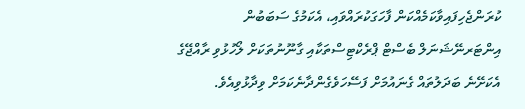ކުރަންޖެހިފައިވާކަމެއްކަން ފާހަގަކުރައްވައި، އެކަމުގެ ސަބަބުން އިންޓަރނޭޝަނަލް ބެސްޓް ޕްރެކްޓިސްތަކާއި ގާނޫނުތަކަށް ލޯހުޅުވި ރާއްޖޭގެ އެކަށޭނެ ބަދަލުތައް ގެނައުމަށް ފަސޭހަވެގެންދާނެކަމަށް ވިދާޅުވިއެވެ.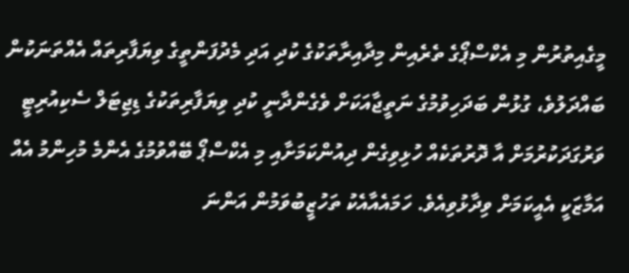މީގެއިތުރުން މި އެކްސްޕޯގެ ތެރެއިން މިދާއިރާތަކުގެ ކުދި އަދި މެދުފަންތީގެ ވިޔަފާރިތައް އެއްތަނަކުން ބައްދަލުވެ، ގުޅުން ބަދަހިވުމުގެ ނަތީޖާއަކަށް ވެގެންދާނީ ކުދި ވިޔަފާރިތަކުގެ ޑިޖިޓަލް ސެކިއުރިޓީ ވަރުގަދަކުރުމަށް އާ ދޮރުތަކެއް ހުޅިވިގެން ދިއުންކަމަށާއި މި އެކްސްޕޯ ބޭއްވުމުގެ އެންމެ މުހިންމު އެއް އަމާޒަކީ އެއީކަމަށް ވިދާޅުވިއެވެ. ހަމައެއާއެކު ތަހުޒީބުވަމުން އަންނަ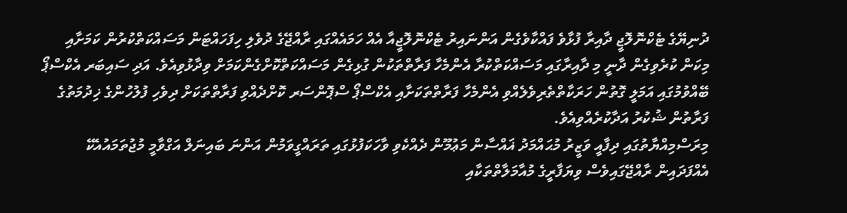ދުނިޔޭގެ ޓެކްނޮލޮޖީ ދާއިރާ ފުޅާވެ ފައްކާވެގެން އަންނައިރު ޓެކްނޮލޮޖީއާ އެއް ހަމައެއްގައި ރާއްޖޭގެ ދުވެލި ހިފަހައްޓަން މަސައްކަތްކުރުން ކަމަށާއި މިކަން ކުރެވިގެން ދާނީ މި ދާއިރާގައި މަސައްކަތްކުރާ އެންމެހާ ފަރާތްތަކުން ގުޅިގެން މަސައްކަތްކޮށްގެންކަމަށް ވިދާޅުވިއެވެ. އަދި ސައިބަރ އެކްސްޕޯ ބޭއްވުމުގައި އަމަލީ ގޮތުން ހަރަކާތްތެރިވެލެއްވި އެންމެހާ ފަރާތްތަކަށާއި އެކްސްޕޯ ސްޕޮންސަރ ކޮށްދެއްވި ފަރާތްތަކަށް ދިވެހި ފުލުހުންގެ ޚިދުމަތުގެ ފަރާތުން ޝުކުރު އަދާކުރެއްވިއެވެ.
މިރަސްމިއްޔާތުގައި ދިފާއީ ވަޒީރު މުޙައްމަދު ޣައްސާން މަޢުމޫން ދެއްކެވި ވާހަކަފުޅުގައި ތަރައްގީވަމުން އަންނަ ބައިނަލް އަގްވާމީ މުޖުތަމައުއެކޭ އެއްފަދައިން ރާއްޖޭގައިވެސް ވިޔަފާރީގެ މުއާމަލާތްތަކާއި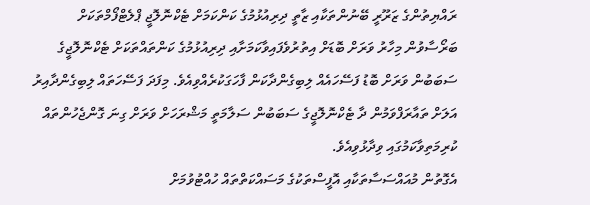ރައްޔިތުންގެ ޒަރޫރީ ބޭނުންތަކާއި ޒާތީ ދިރިއުޅުމުގެ ކަންކަމަށް ޓެކްނޮލޮޖީ ޕްލެޓްފޯމްތަކަށް ބަރޯސާވުން މިހާރު ވަރަށް ބޮޑަށް އިތުރުވެފައިވާކަމަށާއި ދިރިއުޅުމުގެ ކަންތައްތަކަށް ޓެކްނޮލޮޖީގެ ސަބަބުން ވަރަށް ބޮޑު ފަސޭހައެއް ލިބިގެންދާކަން ފާހަގަކުރެއްވިއެވެ. މިފަދަ ފަސޭހަތައް ލިބިގެންދާއިރު އަލަށް ތައާރަފްވަމުން ދާ ޓެކްނޮލޮޖީގެ ސަބަބުން ސަލާމަތީ މަޝްރަހަށް ވަރަށް ގިނަ ގޮންޖެހުންތައް ކުރިމަތިވާކަމުގައި ވިދާޅުވިއެވެ.
އެގޮތުން މުއައްސަސާތަކާއި އޮފީސްތަކުގެ މަސައްކަތްތައް ހުއްޓުވުމަށް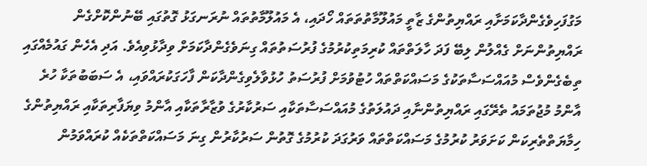މަގުފަހިވެގެންދާކަމަށާއި ރައްޔިތުންގެ ޒާތީ މައުލޫމާތުތަތައް ހޯދައި، އެ މައުލޫމާތުތައް ނުރަނގަޅު ގޮތުގައި ބޭނުންކޮށްގެން ރައްޔިތުންނަށް ގެއްލުން ލިބޭ ފަދަ ހާލަތްތައް ކުރިމަތިކުރުމުގެ ފުރުސަތުތައް ގިނަވެގެންދާކަމަށް ވިދާޅުވިއެވެ. އަދި އެހެން ގައުމެއްގައި ތިބެގެންވެސް މުއައްސަސާތަކުގެ މަސައްކަތްތައް ހުޓުވުމަށް ފުރުސަތު ހުޅުވާލެވިގެންދާކަން ފާހަގަކުރައްވައި، އެ ސަބަބުތަކާ ހުރެ އާންމު މުޖުތަމައު ތެރޭގައި ރައްޔިތުންނާއި ދައުލަތުގެ މުއައްސަސާތަކާއި ސަރުކާރުގެ ވުޒާރާތަކާއި އާންމު ވިޔަފާރިތަކާއި ރައްޔިތުންގެ ހިމާޔަތްތެރިކަން ކަށަވަރު ކުރުމުގެ މަސައްކަތްތައް ވަރުގަދަ ކުރުމުގެ ގޮތުން ސަރުކާރުން ގިނަ މަސައްކަތްތަކެއް ކުރައްވަމުން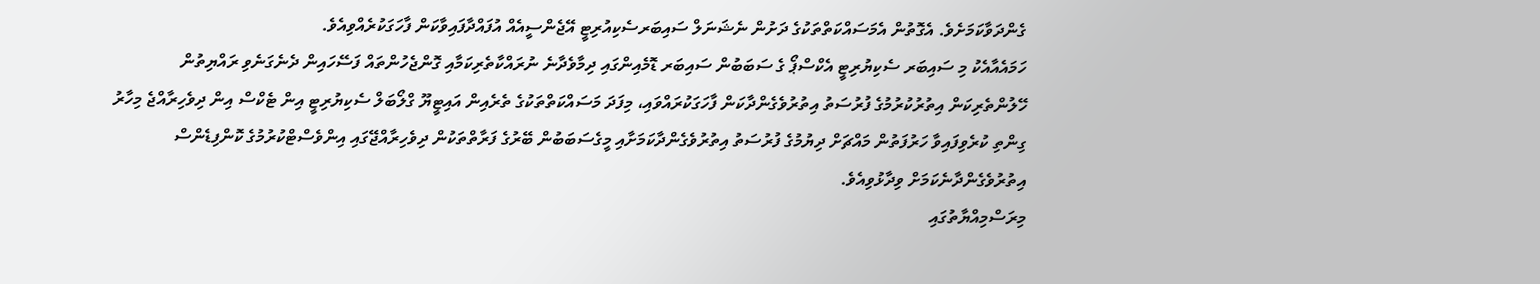ގެންދަވާކަމަށެވެ. އެގޮތުން އެމަސައްކަތްތަކުގެ ދަށުން ނެޝަނަލް ސައިބަރސެކިއުރިޓީ އޭޖެންސީއެއް އުފައްދާފައިވާކަން ފާހަގަކުރެއްވިއެވެ.
ހަމައެއާއެކު މި ސައިބަރ ސެކިޔުރިޓީ އެކްސްޕޯ ގެ ސަބަބުން ސައިބަރ ޑޮމެއިންގައި ދިމާވެދާނެ ނުރައްކާތެރިކަމާއި ގޮންޖެހުންތައް ފަސޭހައިން ދެނެގަނެވި ރައްޔިތުން ހޭލުންތެރިކަން އިތުރުކުރުމުގެ ފުރުސަތު އިތުރުވެގެންދާކަން ފާހަގަކުރައްވައި، މިފަދަ މަސައްކަތްތަކުގެ ތެރެއިން އައިޓީޔޫ ގްލޯބަލް ސެކިޔުރިޓީ އިން ޓެކްސް އިން ދިވެހިރާއްޖެ މިހާރު ގިންތި ކުރެވިފައިވާ ހަރުފަތުން މައްޗަށް ދިޔުމުގެ ފުރުސަތު އިތުރުވެގެންދާކަމަށާއި މީގެސަބަބުން ބޭރުގެ ފަރާތްތަކުން ދިވެހިރާއްޖޭގައި އިންވެސްޓްކުރުމުގެ ކޮންފިޑެންސް އިތުރުވެގެންދާނެކަމަށް ވިދާޅުވިއެވެ.
މިރަސްމިއްޔާތުގައި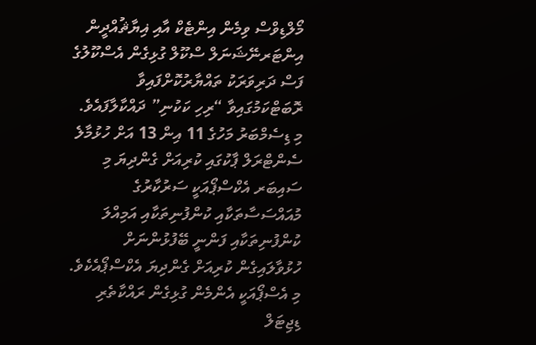މޯލްޑިވްސް ވިމެން އިންޓެކް އާއި ޣިޔާޘުއްދީން އިންޓަރނޭޝަނަލް ސްކޫލް ގުޅިގެން އެސްކޫލުގެ ފަސް ދަރިވަރަކު ތައްޔާރުކޮށްފައިވާ ރޮބަޓްކަމުގައިވާ “ރިހި ކަކުނި” ދައްކާލާފައެވެ.
މި ޑިސެމްބަރު މަހުގެ 11 އިން 13 އަށް ހުޅުމާލެ ސެންޓްރަލް ޕާކުގައި ކުރިއަށް ގެންދިޔަ މި ސައިބަރ އެކްސްޕޯއަކީ ސަރުކާރުގެ މުއައްސަސާތަކާއި ކުންފުނިތަކާއި އަމިއްލަ ކުންފުނިތަކާއި ފަންނީ ބޭފުޅުންނަށް ހުޅުވާލައިގެން ކުރިއަށް ގެންދިޔަ އެކްސްޕޯއެކެވެ. މި އެސްޕޯއަކީ އެންމެން ގުޅިގެން ރައްކާތެރި ޑިޖިޓަލް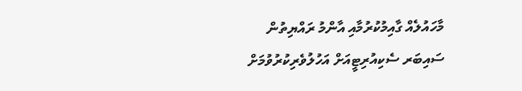މާހައުލެއް ގާއިމުކުރުމާއި އާންމު ރައްޔިތުން ސައިބަރ ސެކިއުރިޓީއަށް އަހުލުވެރިކުރުވުމަށް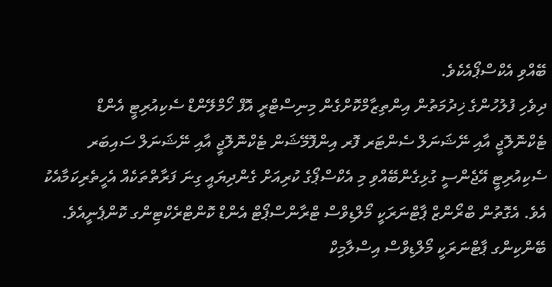ބޭއްވި އެކްސްޕޯއެކެވެ.
ދިވެހި ފުލުހުންގެ ޚިދުމަތުން އިންތިޒާމްކޮށްގެން މިނިސްޓްރީ އޮފް ހޯމްލޭންޑް ސެކިއުރިޓީ އެންޑް ޓެކްނޮލޮޖީ އާއި ނޭޝަނަލް ސެންޓަރ ފޮރ އިންފޮމޭޝަން ޓެކްނޮލޮޖީ އާއި ނޭޝަނަލް ސައިބަރ ސެކިއުރިޓީ އޭޖެންސީ ގުޅިގެންބޭއްވި މި އެކްސްޕޯގެ ކުރިއަށް ގެންދިޔައީ ގިނަ ފަރާތްތަކެއް އެހީތެރިކަމާއެކު އެވެ. އެގޮތުން ބްރޯންޒް ޕާޓްނަރަކީ މޯލްޑިވްސް ޓްރާންސްޕޯޓް އެންޑް ކޮންޓްރެކްޓިންގ ކޮންޕެނީއެވެ. ބޭންކިންގ ޕާޓްނަރަކީ މޯލްޑިވްސް އިސްލާމިކް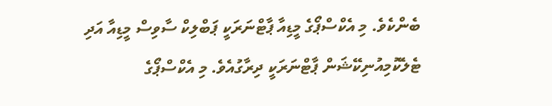ބެންކެވެ. މި އެކްސްޕޯގެ މީޑިއާ ޕާޓްނަރަކީ ޕަބްލިކް ސާވިސް މީޑިއާ އަދި ޓެލެކޮމިއުނިކޭޝަން ޕާޓްނަރަކީ ދިރާގުއެވެ. މި އެކްސްޕޯގެ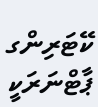ކޭޓަރިންގ ޕާޓްނަރަކީ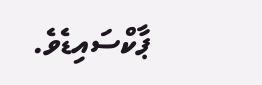ޕާކްސައިޑެވެ.